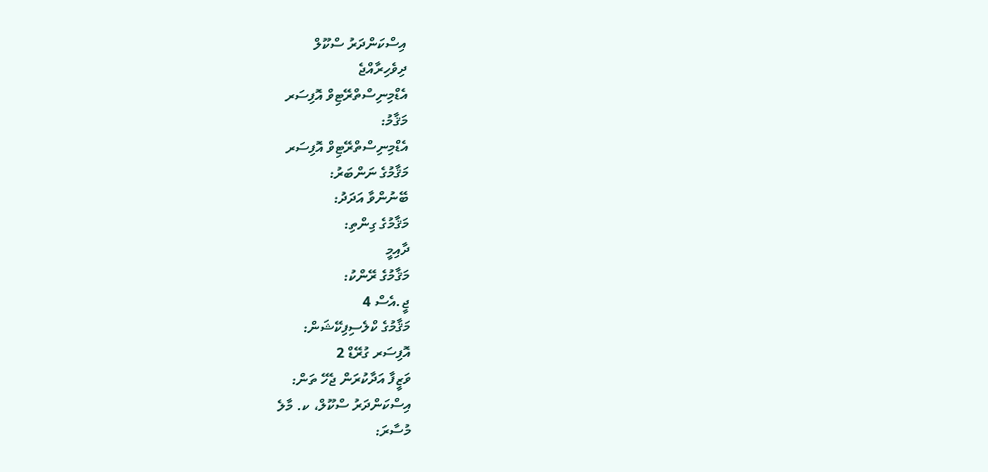އިސްކަންދަރު ސްކޫލް
ދިވެހިރާއްޖެ
އެޑްމިނިސްތްރޭޓިވް އޮފިސަރ
މަޤާމު:
އެޑްމިނިސްތްރޭޓިވް އޮފިސަރ
މަޤާމުގެ ނަންބަރު:
ބޭނުންވާ އަދަދު:
މަޤާމުގެ ގިންތި:
ދާއިމީ
މަޤާމުގެ ރޭންކު:
ޖީ.އެސް 4
މަޤާމުގެ ކްލެސިފިކޭޝަން:
އޮފިސަރ ގުރޭޑް 2
ވަޒީފާ އަދާކުރަން ޖެހޭ ތަން:
އިސްކަންދަރު ސްކޫލް، ކ. މާލެ
މުސާރަ: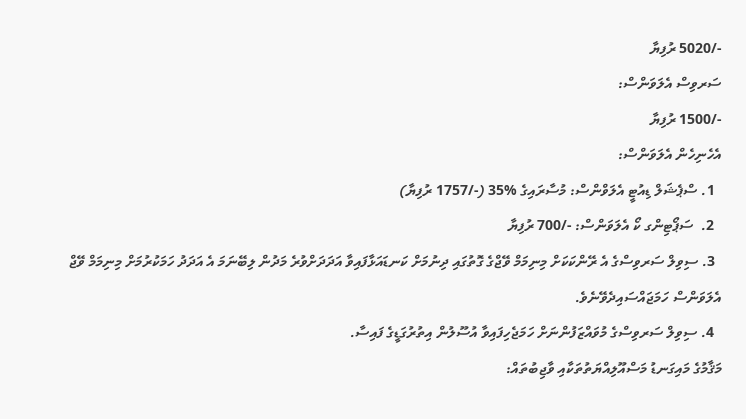-/5020 ރުފިޔާ
ސަރވިސް އެލަވަންސް:
-/1500 ރުފިޔާ
އެހެނިހެން އެލަވަންސް:
  1. ސްޕެޝަލް ޑިއުޓީ އެލަވްންސް: މުސާރައިގެ %35 (-/1757 ރުފިޔާ)
  2.  ސަޕޯޓިންގ ކޯ އެލަވަންސް: -/700 ރުފިޔާ
  3. ސިވިލް ސަރވިސްގެ އެ ރޭންކަކަށް މިނިމަމް ވޭޖްގެ ގޮތުގައި ދިނުމަށް ކަނޑައަޅާފައިވާ އަދަދަށްވުރެ މަދުން ލިބޭނަމަ އެ އަދަދު ހަމަކުރުމަށް މިނިމަމް ވޭޖް އެލަވަންސް ހަމަޖައްސައިދެވޭނެވެ.
  4. ސިވިލް ސަރވިސްގެ މުވައްޒަފުންނަށް ހަމަޖެހިފައިވާ އުސޫލުން އިތުރުގަޑީގެ ފައިސާ.
މަޤާމުގެ މައިގަނޑު މަސްއޫލިއްޔަތުތަކާއި ވާޖިބުތައް: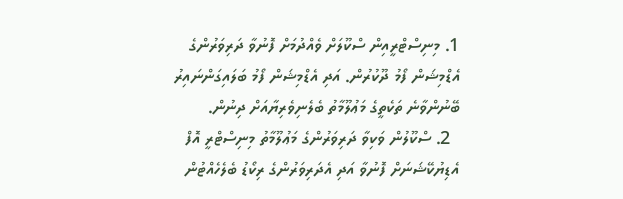1. މިނިސްޓްރީއިން ސްކޫލަށް ވެއްދުމަށް ފޮނުވާ ދަރިވަރުންގެ އެޑްމިޝަން ފޯމު ދޫކުރުން. އަދި އެޑްމިޝަން ފޯމު ބަލައިގަންނައިރު ބޭނުންވާނެ ތަކެތީގެ މަޢުލޫމާތު ބެލެނިވެރިޔާއަށް ދިނުން.
  2. ސްކޫލުން ވަކިވާ ދަރިވަރުންގެ މަޢުލޫމާތު މިނިސްޓްރީ އޮފް އެޑިޔުކޭޝަނަށް ފޮނުވާ އަދި އެދަރިވަރުންގެ ރިކޯޑު ބެލެހެއްޓުން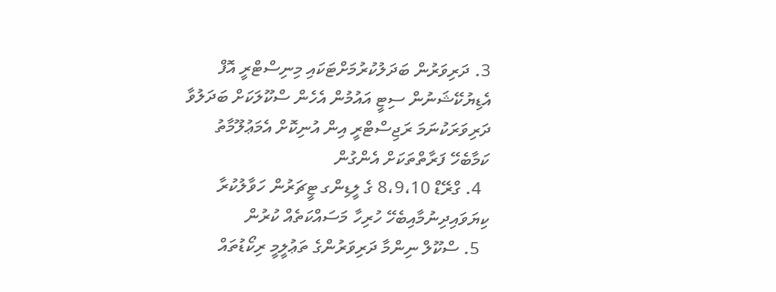3. ދަރިވަރުން ބަދަލުކުރުމަށްޓަކައި މިނިސްޓްރީ އޮފް އެޑިޔުކޭޝަނުން ސިޓީ އައުމުން އެހެން ސްކޫލަކަށް ބަދަލުވާ ދަރިވަރަކުނަމަ ރަޖިސްޓްރީ އިން އުނިކޮށް އެމަޢުލޫމާތު ކަމާބެހޭ ފަރާތްތަކަށް އެންގުން
  4. ގްރޭޑް 8،9،10 ގެ ލީޑިންގ ޓީޗަރުން ހަވާލުކުރާ ކިޔަވައިދިނުމާއިބެހޭ ހުރިހާ މަސައްކަތެއް ކުރުން
  5. ސްކޫލް ނިންމާ ދަރިވަރުންގެ ތަޢުލީމީ ރިކޯޑުތައް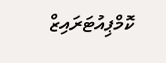ކޮމްޕިއުޓަރައިޒް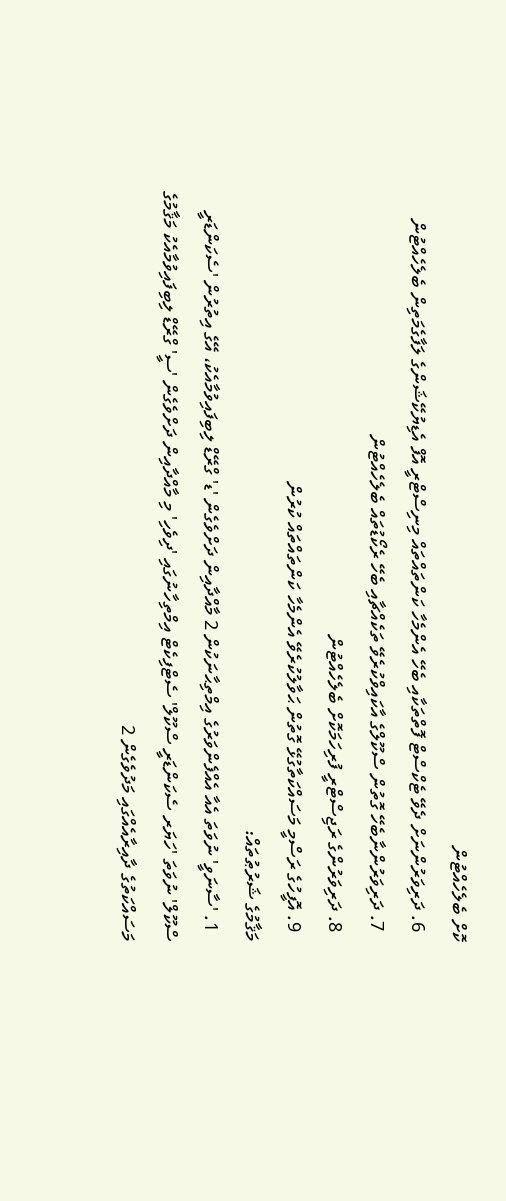ކޮށް ބެލެހެއްޓުން
  6. ދަރިވަރުންނަށް ދެވޭ ޓެކްސްޓް ފޮތްތަކާއި ބެހޭ އެންމެހާ ކަންތައްތައް މިނިސްޓްރީ އޮފް އެޑިޔުކޭޝަންގެ ލަފާގެމަތިން ބެލެހެއްޓުން
  7. ދަރިވަރުންނާބެހޭ ގޮތުން ސްކޫލްގެ އާކައިވްކުރެވޭ ތަކެއްޗާއި ބެހޭ ރެކޯޑުތައް ބެލެހެއްޓުން
  8. ދަރިވަރުންގެ ރަޖިސްޓްރީ ފުރިހަމަކޮށް ބެލެހެއްޓުން
  9. އޮފީހުގެ ރަސްމީ މަސައްކަތާގުޅޭ ގޮތުން ޙަވާލުކުރެވޭ އެންމެހާ ކަންތައްތައް ކުރުން
މަޤާމުގެ ޝަރުޠުތައް:
  1. 'ސާނަވީ' ނުވަތަ އެއާ އެއްފެންވަރުގެ އިމްތިޙާނަކުން 2 މާއްދާއިން ދަށްވެގެން 'ޑ' ގްރޭޑް ލިބިފައިވުމާއެކު، އޭގެ އިތުރުން 'ސެކަންޑަރީ ސްކޫލް' ނުވަތަ 'ހަޔަރ ސެކަންޑަރީ ސްކޫލް' ސެޓްފިކެޓް އިމްތިހާނުގައި 'ދިވެހި' މި މާއްދާއިން ދަށްވެގެން 'ސީ' ގްރޭޑް ލިބިފައިވުމާއެކު މަޤާމުގެ މަސައްކަތުގެ ދާއިރާއެއްގައި މަދުވެގެން 2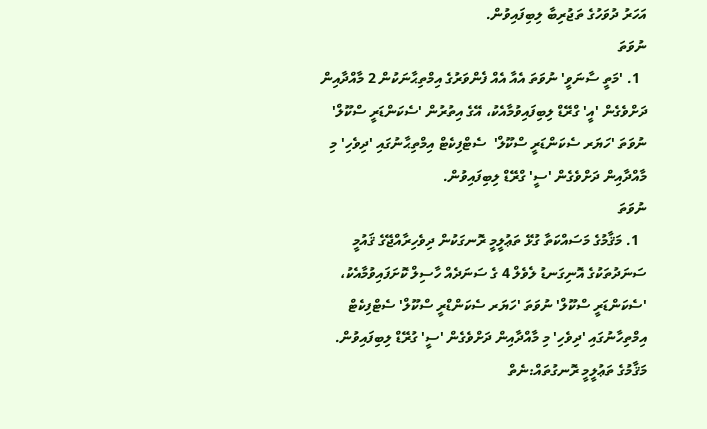އަހަރު ދުވަހުގެ ތަޖުރިބާ ލިބިފައިވުން.
ނުވަތަ
  1. 'މަތީ ސާނަވީ' ނުވަތަ އެއާ އެއް ފެންވަރުގެ އިމްތިޙާނަކުން 2 މާއްދާއިން ދަށްވެގެން 'އީ' ގްރޭޑް ލިބިފައިވުމާއެކު، އޭގެ އިތުރުން 'ސެކަންޑަރީ ސްކޫލް' ނުވަތަ 'ހަޔަރ ސެކަންޑަރީ ސްކޫލް'  ސެޓްފިކެޓް އިމްތިޙާނުގައި 'ދިވެހި' މި މާއްދާއިން ދަށްވެގެން 'ސީ' ގްރޭޑް ލިބިފައިވުން.
ނުވަތަ
  1. މަޤާމުގެ މަސައްކަތާ ގުޅޭ ތަޢުލީމީ ރޮނގަކުން ދިވެހިރާއްޖޭގެ ޤައުމީ ސަނަދުތަކުގެ އޮނިގަނޑު ލެވެލް 4 ގެ ސަނަދެއް ހާސިލް ކޮށަފައިވުމާއެކު، 'ސެކަންޑަރީ ސްކޫލް' ނުވަތަ 'ހަޔަރ ސެކަންޑްރީ ސްކޫލް' ސެޓްފިކެޓް އިމްތިހާނުގައި 'ދިވެހި' މި މާއްދާއިން ދަށްވެގެން 'ސީ' ގުރޭޑް ލިބިފައިވުން.
މަޤާމުގެ ތަޢުލީމީ ރޮނގުތައް:ނެތް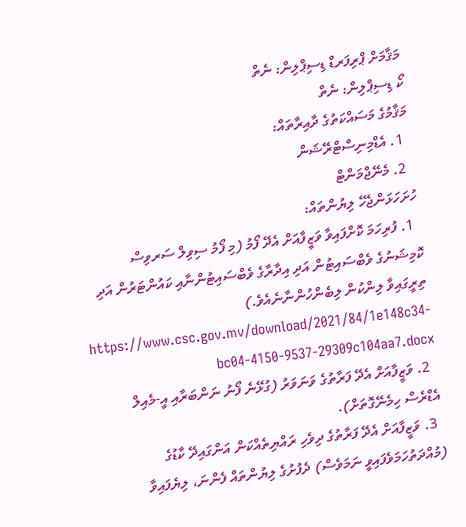މަޤާމަށް ޕްރިފަރޑް ޑިސިޕްލިން: ނެތް
ކޯ ޑިސިޕްލިން: ނެތް
މަޤާމުގެ މަސައްކަތުގެ ދާއިރާތައް:
  1. އެޑްމިނިސްޓްރޭޝަން
  2. މެނޭޖްމަންޓް
ހުށަހަޅަންޖެހޭ ލިޔުންތައް:
  1. ފުރިހަމަ ކޮށްފައިވާ ވަޒީފާއަށް އެދޭ ފޯމު (މި ފޯމު ސިވިލް ސަރވިސް ކޮމިޝަނުގެ ވެބްސައިޓުން އަދި އިދާރާގެ ވެބްސައިޓުންނާއި ކައުންޓަރުން އަދި ތިރީގައިވާ ލިންކުން ލިބެންހުންނާނެއެވެ.)  https://www.csc.gov.mv/download/2021/84/1e148c34-bc04-4150-9537-29309c104aa7.docx
  2. ވަޒީފާއަށް އެދޭ ފަރާތުގެ ވަނަވަރު (ގުޅޭނެ ފޯނު ނަންބަރާއި އީ-މެއިލް އެޑްރެސް ހިމެނޭގޮތަށް).
  3. ވަޒީފާއަށް އެދޭ ފަރާތުގެ ދިވެހި ރައްޔިތެއްކަން އަންގައިދޭ ކާޑުގެ (މުއްދަތުހަމަވެފައިވީ ނަމަވެސް) ދެފުށުގެ ލިޔުންތައް ފެންނަ، ލިޔެފައިވާ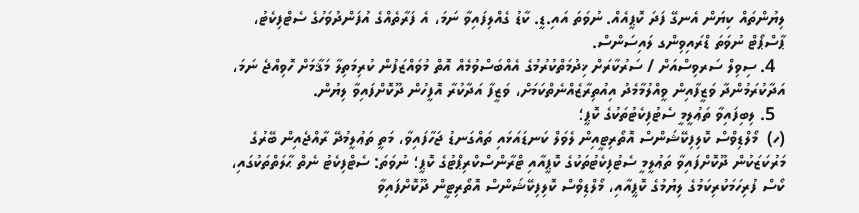ލިޔުންތައް ކިޔަން އެނގޭ ފަދަ ކޮޕީއެއް. ނުވަތަ އައި.ޑީ. ކާޑު ގެއްލިފައިވާ ނަމަ، އެ ފަރާތެއްގެ އުފަންދުވަހުގެ ސެޓްފިކެޓު، ޕާސްޕޯޓް ނުވަތަ ޑްރައިވިންގ ލައިސަންސް.
  4. ސިވިލް ސަރވިސްއަށް / ސަރުކާރަށް ޚިދުމަތްކުރުމުގެ އެއްބަސްވުމެއް އޮތް މުވައްޒަފުން ކުރިމަތިލާ މަޤާމަށް ހޮވިއްޖެ ނަމަ، އަދާކުރަމުންދާ ވަޒީފާއިން ވީއްލުމާމެދު އިއުތިރާޒެއްނެތްކަމަށް، ވަޒީފާ އަދާކުރާ އޮފީހުން ދޫކޮށްފައިވާ ލިޔުން.
  5. ލިބިފައިވާ ތަޢުލީމީ ސެޓުފިކެޓުތަކުގެ ކޮޕީ؛
(ހ)  މޯލްޑިވްސް ކޮލިފިކޭޝަންސް އޮތޯރިޓީއިން ލެވަލް ކަނޑައަޅައި ތައްގަނޑު ޖަހާފައިވާ، މަތީ ތަޢުލީމުދޭ ރާއްޖެއިން ބޭރުގެ މަރުކަޒަކުން ދޫކޮށްފައިވާ ތަޢުލީމީ ސެޓުފިކެޓުތަކުގެ ކޮޕީއާއި ޓްރާންސްކްރިޕްޓުގެ ކޮޕީ؛ ނުވަތަ: ސެޓްފިކެޓު ނެތް ޙާލަތްތަކުގައި، ކޯސް ފުރިހަމަކުރިކަމުގެ ލިޔުމުގެ ކޮޕީއާއި، މޯލްޑިވްސް ކޮލިފިކޭޝަންސް އޮތޯރިޓީން ދޫކޮށްފައިވާ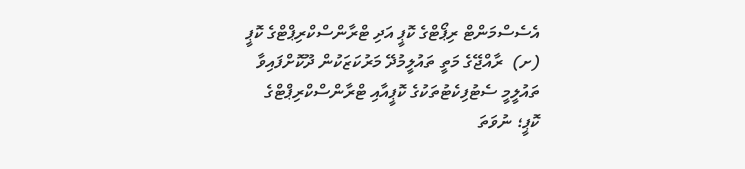އެސެސްމަންޓް ރިޕޯޓްގެ ކޮޕީ އަދި ޓްރާންސްކްރިޕްޓްގެ ކޮޕީ
(ށ)  ރާއްޖޭގެ މަތީ ތައުލީމުދޭ މަރުކަޒަކުން ދޫކޮށްފައިވާ ތައުލީމީ ސެޓުފިކެޓުތަކުގެ ކޮޕީއާއި ޓްރާންސްކްރިޕްޓްގެ ކޮޕީ؛ ނުވަތަ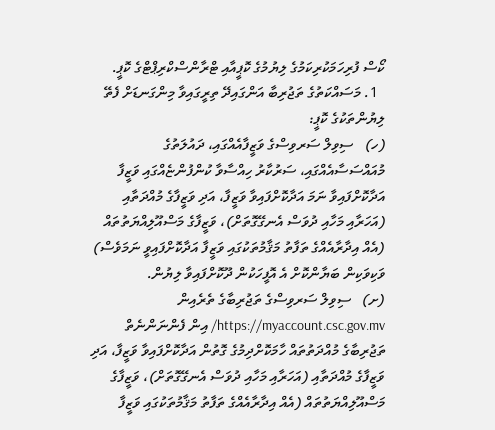ކޯސް ފުރިހަމަކުރިކަމުގެ ލިޔުމުގެ ކޮޕީއާއި ޓްރާންސްކްރިޕްޓްގެ ކޮޕީ.
  1. މަސައްކަތުގެ ތަޖުރިބާ އަންގައިދޭ ތިރީގައިވާ މިންގަނޑަށް ފެތޭ ލިޔުންތަކުގެ ކޮޕީ:
(ހ)   ސިވިލް ސަރވިސްގެ ވަޒީފާއެއްގައި، ދައުލަތުގެ މުއައްސަސާއެއްގައި، ސަރުކާރު ހިއްސާވާ ކުންފުންޏެއްގައި ވަޒީފާ އަދާކޮށްފައިވާ ނަމަ އަދާކޮށްފައިވާ ވަޒީފާ، އަދި ވަޒީފާގެ މުއްދަތާއި (އަހަރާއި މަހާއި ދުވަސް އެނގޭގޮތަށް)، ވަޒީފާގެ މަސްއޫލިއްޔަތުތައް (އެއް އިދާރާއެއްގެ ތަފާތު މަޤާމުތަކުގައި ވަޒީފާ އަދާކޮށްފައިވީ ނަމަވެސް) ވަކިވަކިން ބަޔާންކޮށް އެ އޮފީހަކުން ދޫކޮށްފައިވާ ލިޔުން.
(ށ)   ސިވިލް ސަރވިސްގެ ތަޖުރިބާގެ ތެރެއިން https://myaccount.csc.gov.mv/ އިން ފެންނަންނެތް ތަޖުރިބާގެ މުއްދަތުތައް ހާމަކޮށްދިމުގެ ގޮތުން އަދާކޮށްފައިވާ ވަޒީފާ، އަދި ވަޒީފާގެ މުއްދަތާއި (އަހަރާއި މަހާއި ދުވަސް އެނގޭގޮތަށް)، ވަޒީފާގެ މަސްއޫލިއްޔަތުތައް (އެއް އިދާރާއެއްގެ ތަފާތު މަޤާމުތަކުގައި ވަޒީފާ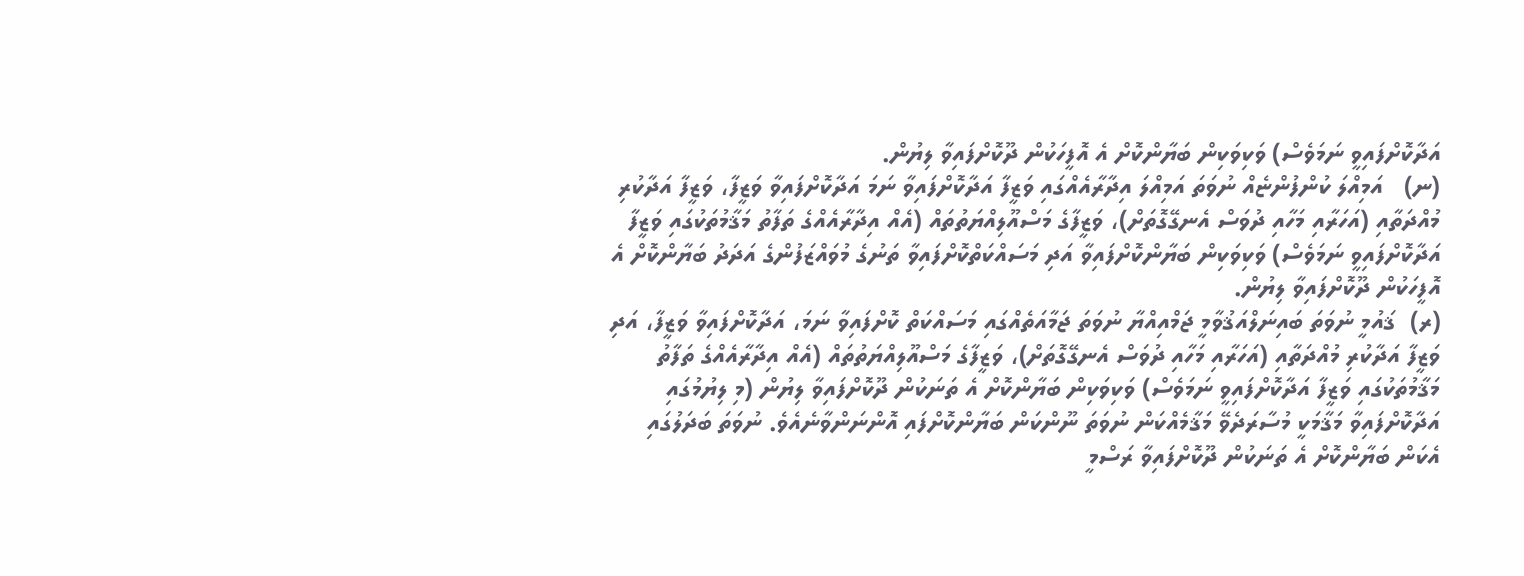އަދާކޮށްފައިވީ ނަމަވެސް) ވަކިވަކިން ބަޔާންކޮށް އެ އޮފީހަކުން ދޫކޮށްފައިވާ ލިޔުން.
(ނ)   އަމިއްލަ ކުންފުންޏެއް ނުވަތަ އަމިއްލަ އިދާރާއެއްގައި ވަޒީފާ އަދާކޮށްފައިވާ ނަމަ އަދާކޮށްފައިވާ ވަޒީފާ، ވަޒީފާ އަދާކުރި މުއްދަތާއި (އަހަރާއި މަހާއި ދުވަސް އެނގޭގޮތަށް)، ވަޒީފާގެ މަސްއޫލިއްޔަތުތައް (އެއް އިދާރާއެއްގެ ތަފާތު މަޤާމުތަކުގައި ވަޒީފާ އަދާކޮށްފައިވީ ނަމަވެސް) ވަކިވަކިން ބަޔާންކޮށްފައިވާ އަދި މަސައްކަތްކޮށްފައިވާ ތަނުގެ މުވައްޒަފުންގެ އަދަދު ބަޔާންކޮށް އެ އޮފީހަކުން ދޫކޮށްފައިވާ ލިޔުން.
(ރ)  ޤައުމީ ނުވަތަ ބައިނަލްއަޤުވާމީ ޖަމްއިއްޔާ ނުވަތަ ޖަމާއަތެއްގައި މަސައްކަތް ކޮށްފައިވާ ނަމަ، އަދާކޮށްފައިވާ ވަޒީފާ، އަދި ވަޒީފާ އަދާކުރި މުއްދަތާއި (އަހަރާއި މަހާއި ދުވަސް އެނގޭގޮތަށް)، ވަޒީފާގެ މަސްއޫލިއްޔަތުތައް (އެއް އިދާރާއެއްގެ ތަފާތު މަޤާމުތަކުގައި ވަޒީފާ އަދާކޮށްފައިވީ ނަމަވެސް) ވަކިވަކިން ބަޔާންކޮށް އެ ތަނަކުން ދޫކޮށްފައިވާ ލިޔުން (މި ލިޔުމުގައި އަދާކޮށްފައިވާ މަޤާމަކީ މުސާރަދެވޭ މަޤާމެއްކަން ނުވަތަ ނޫންކަން ބަޔާންކޮށްފައި އޮންނަންވާނެއެވެ. ނުވަތަ ބަދަލުގައި އެކަން ބަޔާންކޮށް އެ ތަނަކުން ދޫކޮށްފައިވާ ރަސްމީ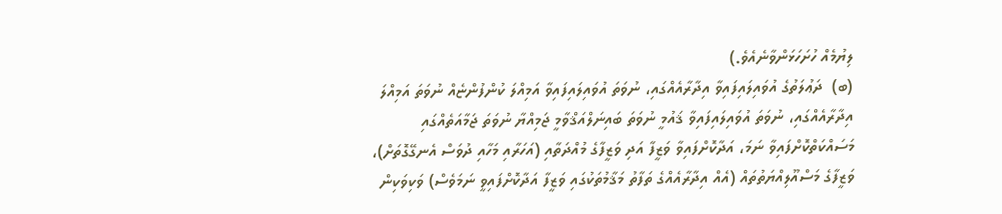ލިޔުމެއް ހުށަހަޅަންވާނެއެވެ.)
(ބ)  ދަޢުލަތުގެ އުވައިލައިފައިވާ އިދާރާއެއްގައި، ނުވަތަ އުވައިލައިފައިވާ އަމިއްލަ ކުންފުންޏެއް ނުވަތަ އަމިއްލަ އިދާރާއެއްގައި، ނުވަތަ އުވައިލައިފައިވާ ޤައުމީ ނުވަތަ ބައިނަލްއަޤްވާމީ ޖަމިއްޔާ ނުވަތަ ޖަމާއަތެއްގައި މަސައްކަތްކޮށްފައިވާ ނަމަ، އަދާކޮށްފައިވާ ވަޒީފާ އަދި ވަޒީފާގެ މުއްދަތާއި (އަހަރާއި މަހާއި ދުވަސް އެނގޭގޮތަށް)، ވަޒީފާގެ މަސްއޫލިއްޔަތުތައް (އެއް އިދާރާއެއްގެ ތަފާތު މަޤާމުތަކުގައި ވަޒީފާ އަދާކޮށްފައިވީ ނަމަވެސް) ވަކިވަކިން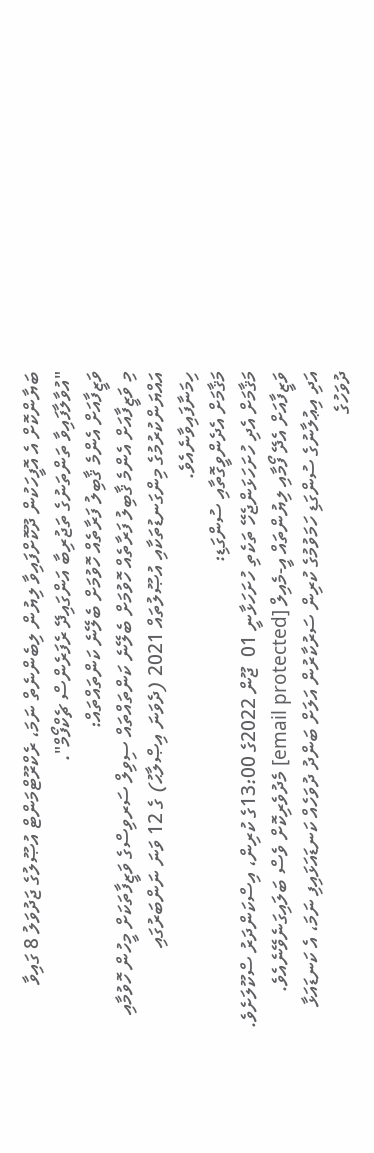ބަޔާންކޮށް އެ އޮފީހަކުން ދޫކޮށްފައިވާ ލިޔުން ލިބެންނެތް ނަމަ، ރެކްރޫޓްމަންޓް އުޞޫލުގެ ޖަދުވަލު 8 ގައިވާ "އުވާލާފައިވާ ތަންތަނުގެ ތަޖުރިބާ އަންގައިދޭ ރެފަރެންސް ޗެކްފޯމް".
ވަޒީފާއަށް އެންމެ ޤާބިލު ފަރާތެއް ހޮވުމަށް ބެލޭނެ ކަންތައްތައް:
މި ވަޒީފާއަށް އެންމެ ޤާބިލު ފަރާތެއް ހޮވުމަށް ބެލޭނެ ކަންތައްތައް ސިވިލް ސަރވިސްގެ ވަޒީފާތަކަށް މީހުން ހޮވުމާއި އައްޔަންކުރުމުގެ މިންގަނޑުތަކާއި އުޞޫލުތައް 2021 (ދެވަނަ އިޞްލާޙު) ގެ 12 ވަނަ ނަންބަރުގައި ހިމަނާފައިވާނެއެވެ.
މަޤާމަށް އެދެންވީގޮތާއި ސުންގަޑި:
މަޤާމަށް އެދި ހުށަހަޅަންޖެހޭ ތަކެތި ހުށަހަޅާނީ 01  ޖޫން 2022ގެ 13:00ގެ ކުރިން، އިސްކަންދަރު ސްކޫލަށެވެ. ވަޒީފާއަށް އެދޭ ފޯމާއި ލިޔުންތައް އީ-މެއިލް [email protected] މެދުވެރިކޮށް ވެސް ބަލައިގަނެވޭނެއެވެ.
އަދި އިޢުލާނުގެ ސުންގަޑި ހަމަވުމުގެ ކުރިން ސަރުކާރުން އަލަށް ބަންދު ދުވަހެއް ކަނޑައަޅައިފި ނަމަ، އެ ކަނޑައަޅާ ދުވަހުގެ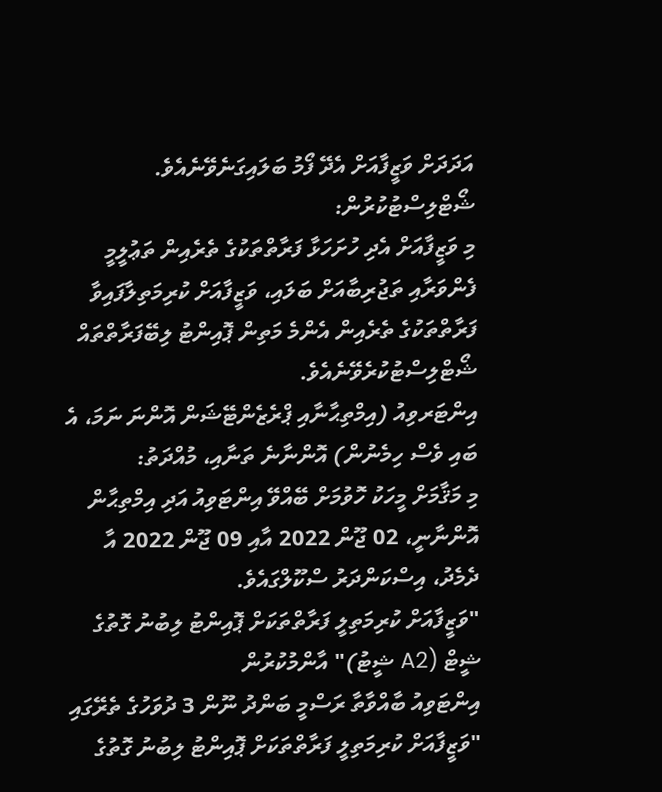އަދަދަށް ވަޒީފާއަށް އެދޭ ފޯމު ބަލައިގަނެވޭނެއެވެ.
ޝޯޓްލިސްޓުކުރުން:
މި ވަޒީފާއަށް އެދި ހުށަހަޅާ ފަރާތްތަކުގެ ތެރެއިން ތަޢުލީމީ ފެންވަރާއި ތަޖުރިބާއަށް ބަލައި، ވަޒީފާއަށް ކުރިމަތިލާފައިވާ ފަރާތްތަކުގެ ތެރެއިން އެންމެ މަތިން ޕޮއިންޓު ލިބޭފަރާތްތައް ޝޯޓްލިސްޓުކުރެވޭނެއެވެ.
އިންޓަރވިއު (އިމްތިޙާނާއި ޕްރެޒެންޓޭޝަން އޮންނަ ނަމަ، އެ ބައި ވެސް ހިމެނުން) އޮންނާނެ ތަނާއި، މުއްދަތު:
މި މަޤާމަށް މީހަކު ހޮވުމަށް ބޭއްވޭ އިންޓަވިއު އަދި އިމްތިޙާން އޮންނާނީ، 02 ޖޫން 2022 އާއި 09 ޖޫން 2022 އާ ދެމެދު، އިސްކަންދަރު ސްކޫލްގައެވެ.
"ވަޒީފާއަށް ކުރިމަތިލީ ފަރާތްތަކަށް ޕޮއިންޓު ލިބުނު ގޮތުގެ ޝީޓް (A2 ޝީޓު)" އާންމުކުރުން
އިންޓަވިއު ބާއްވާތާ ރަސްމީ ބަންދު ނޫން 3 ދުވަހުގެ ތެރޭގައި "ވަޒީފާއަށް ކުރިމަތިލީ ފަރާތްތަކަށް ޕޮއިންޓު ލިބުނު ގޮތުގެ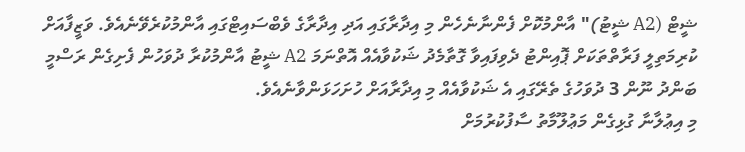ޝީޓް (A2 ޝީޓު)" އާންމުކޮށް ފެންނާނެހެން މި އިދާރާގައި އަދި އިދާރާގެ ވެބްސައިޓްގައި އާންމުކުރެވޭނެއެވެ. ވަޒީފާއަށް ކުރިމަތިލީ ފަރާތްތަކަށް ޕޮއިންޓު ދެވިފައިވާ ގޮތާމެދު ޝަކުވާއެއް އޮތްނަމަ A2 ޝީޓު އާންމުކުރާ ދުވަހުން ފެށިގެން ރަސްމީ ބަންދު ނޫން 3 ދުވަހުގެ ތެރޭގައި އެ ޝަކުވާއެއް މި އިދާރާއަށް ހުށަހަޅަންވާނެއެވެ.
މި އިޢުލާނާ ގުޅިގެން މަޢުލޫމާތު ސާފުކުރުމަށް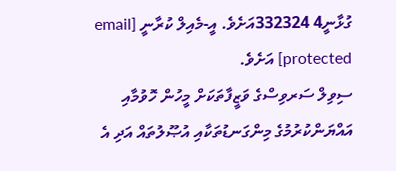ގުޅާނީ4 332324އަށެވެ. އީ-މެއިލް ކުރާނީ [email protected] އަށެވެ.
ސިވިލް ސަރވިސްގެ ވަޒީފާތަކަށް މީހުން ހޮވުމާއި އައްޔަންކުރުމުގެ މިންގަނޑުތަކާއި އުޞޫލުތައް އަދި އެ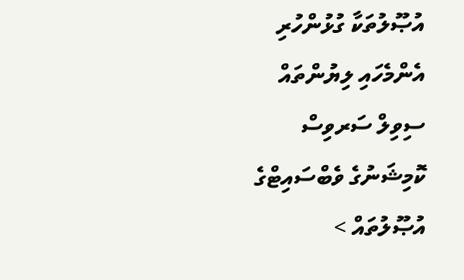އުޞޫލުތަކާ ގުޅުންހުރި އެންމެހައި ލިޔުންތައް ސިވިލް ސަރވިސް ކޮމިޝަނުގެ ވެބްސައިޓްގެ އުޞޫލުތައް >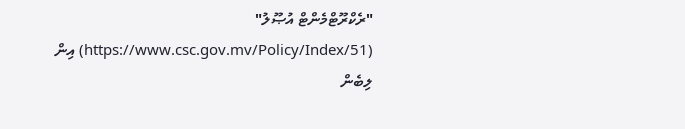"ރެކްރޫޓްމެންޓް އުޞޫލު" (https://www.csc.gov.mv/Policy/Index/51) އިން ލިބެން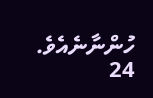ހުންނާނެއެވެ.
24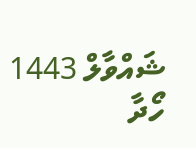ޝައްވާލް 1443
ހޯދާ